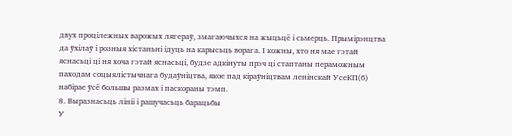двух процілежных варожых лягераў, змагаючыхся на жыцьцё і сьмерць. Прымірэнцтва да ўхілаў і розныя хістаньні ідуць на карысьць ворага. І кожны, хто ня мае гэтай яснасьці ці ня хоча гэтай яснасьці, будзе адкінуты прэч ці стаптаны пераможным паходам соцыялістычнага будаўніцтва, якое пад кіраўніцтвам ленінскай УсеКП(б) набірае ўсё большы размах і паскораны тэмп.
8. Выразнасьць лініі і рашучасьць барацьбы
У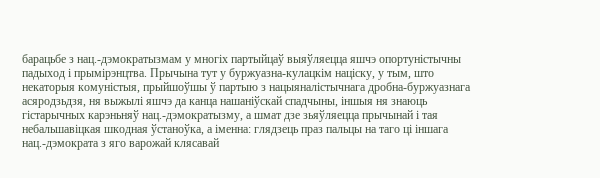барацьбе з нац.-дэмократызмам у многіх партыйцаў выяўляецца яшчэ опортуністычны падыход і прымірэнцтва. Прычына тут у буржуазна-кулацкім націску, у тым, што некаторыя комуністыя, прыйшоўшы ў партыю з нацыяналістычнага дробна-буржуазнага асяродзьдзя, ня выжылі яшчэ да канца нашаніўскай спадчыны, іншыя ня знаюць гістарычных карэньняў нац.-дэмократызму, а шмат дзе зьяўляецца прычынай і тая небальшавіцкая шкодная ўстаноўка, а іменна: глядзець праз пальцы на таго ці іншага нац.-дэмократа з яго варожай клясавай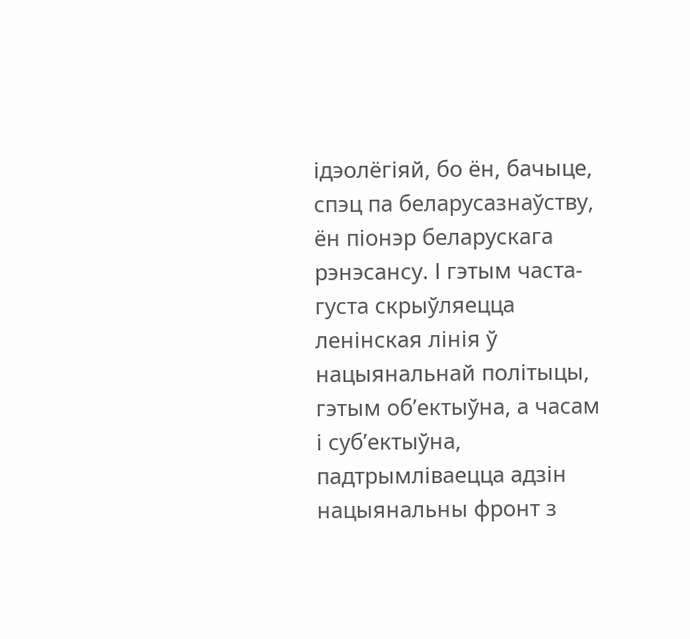ідэолёгіяй, бо ён, бачыце, спэц па беларусазнаўству, ён піонэр беларускага рэнэсансу. І гэтым часта-густа скрыўляецца ленінская лінія ў нацыянальнай політыцы, гэтым об’ектыўна, а часам і суб’ектыўна, падтрымліваецца адзін нацыянальны фронт з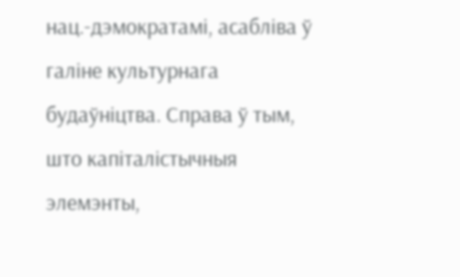нац.-дэмократамі, асабліва ў галіне культурнага будаўніцтва. Справа ў тым, што капіталістычныя элемэнты,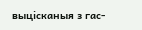выцісканыя з гас-